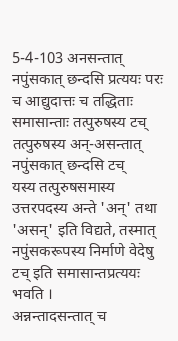5-4-103 अनसन्तात् नपुंसकात् छन्दसि प्रत्ययः परः च आद्युदात्तः च तद्धिताः समासान्ताः तत्पुरुषस्य टच्
तत्पुरुषस्य अन्-असन्तात् नपुंसकात् छन्दसि टच्
यस्य तत्पुरुषसमास्य उत्तरपदस्य अन्ते 'अन्' तथा 'असन्' इति विद्यते, तस्मात् नपुंसकरूपस्य निर्माणे वेदेषु टच् इति समासान्तप्रत्ययः भवति ।
अन्नन्तादसन्तात् च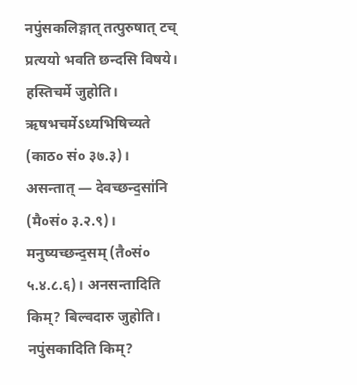नपुंसकलिङ्गात् तत्पुरुषात् टच् प्रत्ययो भवति छन्दसि विषये। हस्तिचर्मे जुहोति। ऋषभचर्मेऽध्यभिषिच्यते (काठ० सं० ३७.३)। असन्तात् — देवच्छन्द॒सा॑नि (मै०सं० ३.२.९)। मनुष्यच्छन्द॒सम् (तै०सं० ५.४.८.६)। अनसन्तादिति किम्? बिल्वदारु जुहोति। नपुंसकादिति किम्?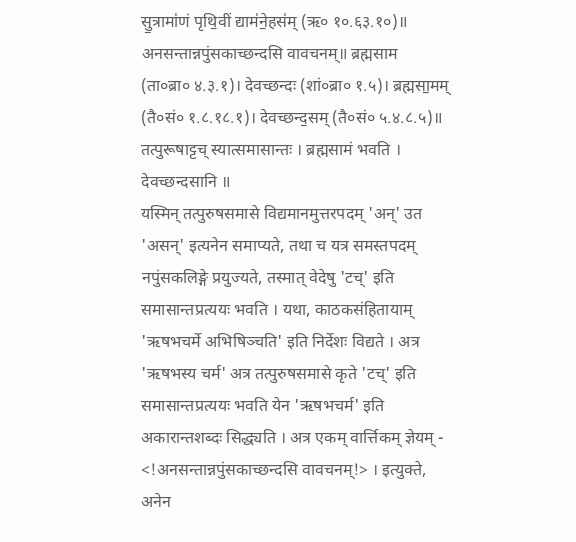सु॒त्रामा॑णं पृथि॒वीं द्याम॑ने॒हस॑म् (ऋ० १०.६३.१०)॥ अनसन्तान्नपुंसकाच्छन्दसि वावचनम्॥ ब्रह्मसाम (ता०ब्रा० ४.३.१)। देवच्छन्दः (शां०ब्रा० १.५)। ब्रह्मसा॒मम् (तै०सं० १.८.१८.१)। देवच्छन्द॒सम् (तै०सं० ५.४.८.५)॥
तत्पुरूषाट्टच् स्यात्समासान्तः । ब्रह्मसामं भवति । देवच्छन्दसानि ॥
यस्मिन् तत्पुरुषसमासे विद्यमानमुत्तरपदम् 'अन्' उत 'असन्' इत्यनेन समाप्यते, तथा च यत्र समस्तपदम् नपुंसकलिङ्गे प्रयुज्यते, तस्मात् वेदेषु 'टच्' इति समासान्तप्रत्ययः भवति । यथा, काठकसंहितायाम् 'ऋषभचर्मे अभिषिञ्चति' इति निर्देशः विद्यते । अत्र 'ऋषभस्य चर्म' अत्र तत्पुरुषसमासे कृते 'टच्' इति समासान्तप्रत्ययः भवति येन 'ऋषभचर्म' इति अकारान्तशब्दः सिद्ध्यति । अत्र एकम् वार्त्तिकम् ज्ञेयम् - <!अनसन्तान्नपुंसकाच्छन्दसि वावचनम्!> । इत्युक्ते, अनेन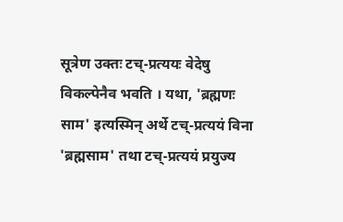सूत्रेण उक्तः टच्-प्रत्ययः वेदेषु विकल्पेनैव भवति । यथा, 'ब्रह्मणः साम' इत्यस्मिन् अर्थे टच्-प्रत्ययं विना 'ब्रह्मसाम' तथा टच्-प्रत्ययं प्रयुज्य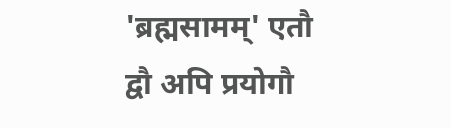'ब्रह्मसामम्' एतौ द्वौ अपि प्रयोगौ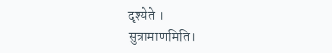दृश्येते ।
सुत्रामाणमिति।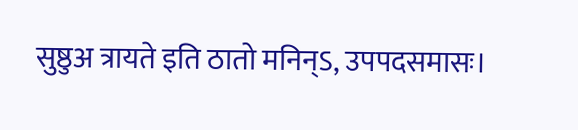सुष्ठुअ त्रायते इति ठातो मनिन्ऽ, उपपदसमासः।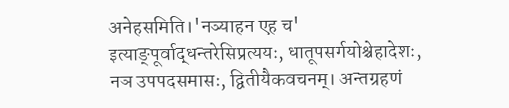अनेहसमिति।'नञ्याहन एह च' इत्याङ्पूर्वाद्धन्तरेसिप्रत्ययः, धातूपसर्गयोश्चेहादेशः, नञ उपपदसमासः, द्वितीयैकवचनम्। अन्तग्रहणं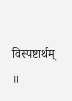विस्पष्टार्थम् ॥